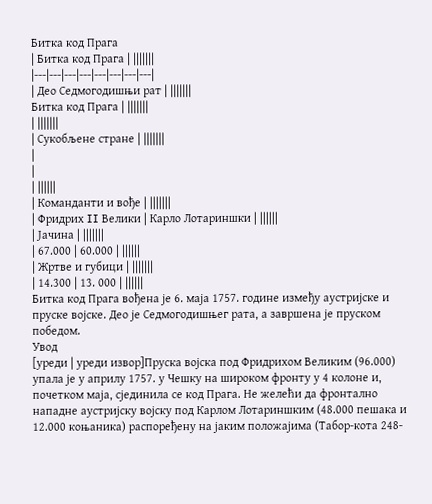Битка код Прага
| Битка код Прага | |||||||
|---|---|---|---|---|---|---|---|
| Део Седмогодишњи рат | |||||||
Битка код Прага | |||||||
| |||||||
| Сукобљене стране | |||||||
|
|
| ||||||
| Команданти и вође | |||||||
| Фридрих II Велики | Карло Лотариншки | ||||||
| Јачина | |||||||
| 67.000 | 60.000 | ||||||
| Жртве и губици | |||||||
| 14.300 | 13. 000 | ||||||
Битка код Прага вођена је 6. маја 1757. године између аустријске и пруске војске. Део је Седмогодишњег рата, а завршена је пруском победом.
Увод
[уреди | уреди извор]Пруска војска под Фридрихом Великим (96.000) упала је у априлу 1757. у Чешку на широком фронту у 4 колоне и, почетком маја, сјединила се код Прага. Не желећи да фронтално нападне аустријску војску под Карлом Лотариншким (48.000 пешака и 12.000 коњаника) распоређену на јаким положајима (Табор-кота 248-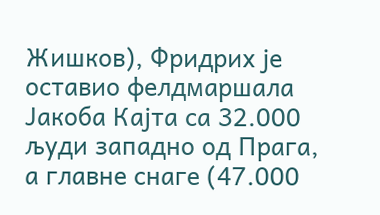Жишков), Фридрих је оставио фелдмаршала Јакоба Кајта са 32.000 људи западно од Прага, а главне снаге (47.000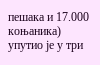пешака и 17.000 коњаника) упутио је у три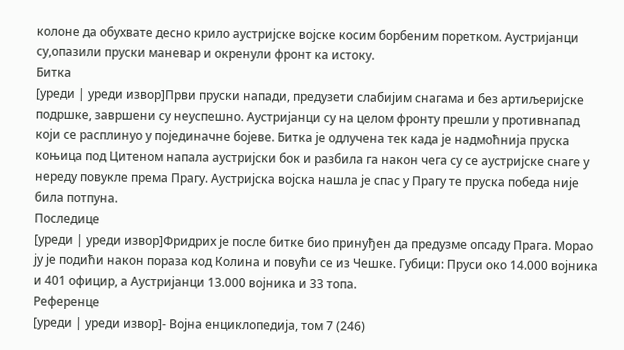колоне да обухвате десно крило аустријске војске косим борбеним поретком. Аустријанци су,опазили пруски маневар и окренули фронт ка истоку.
Битка
[уреди | уреди извор]Први пруски напади, предузети слабијим снагама и без артиљеријске подршке, завршени су неуспешно. Аустријанци су на целом фронту прешли у противнапад који се расплинуо у појединачне бојеве. Битка је одлучена тек када је надмоћнија пруска коњица под Цитеном напала аустријски бок и разбила га након чега су се аустријске снаге у нереду повукле према Прагу. Аустријска војска нашла је спас у Прагу те пруска победа није била потпуна.
Последице
[уреди | уреди извор]Фридрих је после битке био принуђен да предузме опсаду Прага. Морао ју је подићи након пораза код Колина и повући се из Чешке. Губици: Пруси око 14.000 војника и 401 официр, а Аустријанци 13.000 војника и 33 топа.
Референце
[уреди | уреди извор]- Војна енциклопедија, том 7 (246)